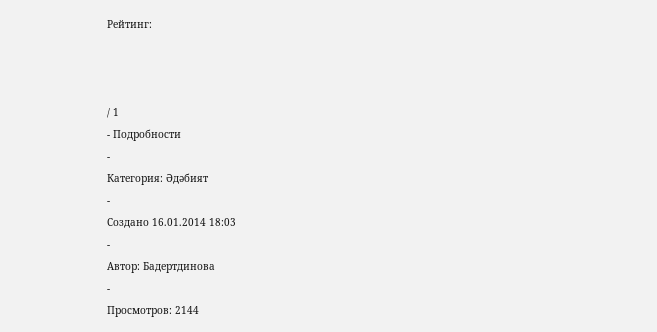Рейтинг:



/ 1
- Подробности
-
Категория: Әдәбият
-
Создано 16.01.2014 18:03
-
Автор: Бадертдинова
-
Просмотров: 2144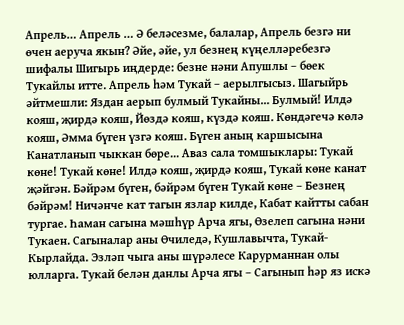Апрель… Апрель … Ә беләсезме, балалар, Апрель безгә ни өчен аеруча якын? Әйе, әйе, ул безнең күңелләребезгә шифалы Шигырь иңдерде: безне нәни Апушлы – бөек Тукайлы итте. Апрель һәм Тукай – аерылгысыз. Шагыйрь әйтмешли: Яздан аерып булмый Тукайны... Булмый! Илдә кояш, җирдә кояш, Йөздә кояш, күздә кояш. Көндәгечә көлә кояш, Әмма бүген үзгә кояш. Бүген аның каршысына Канатланып чыккан бөре... Аваз сала томшыклары: Тукай көне! Тукай көне! Илдә кояш, җирдә кояш, Тукай көне канат җәйгән. Бәйрәм бүген, бәйрәм бүген Тукай көне – Безнең бәйрәм! Ничәнче кат тагын язлар килде, Кабат кайтты сабан тургае. Һаман сагына мәшһүр Арча ягы, Өзелеп сагына нәни Тукаен. Сагыналар аны Өчиледә, Кушлавычта, Тукай-Кырлайда. Эзләп чыга аны шүрәлесе Карурманнан олы юлларга. Тукай белән данлы Арча ягы – Сагынып һәр яз искә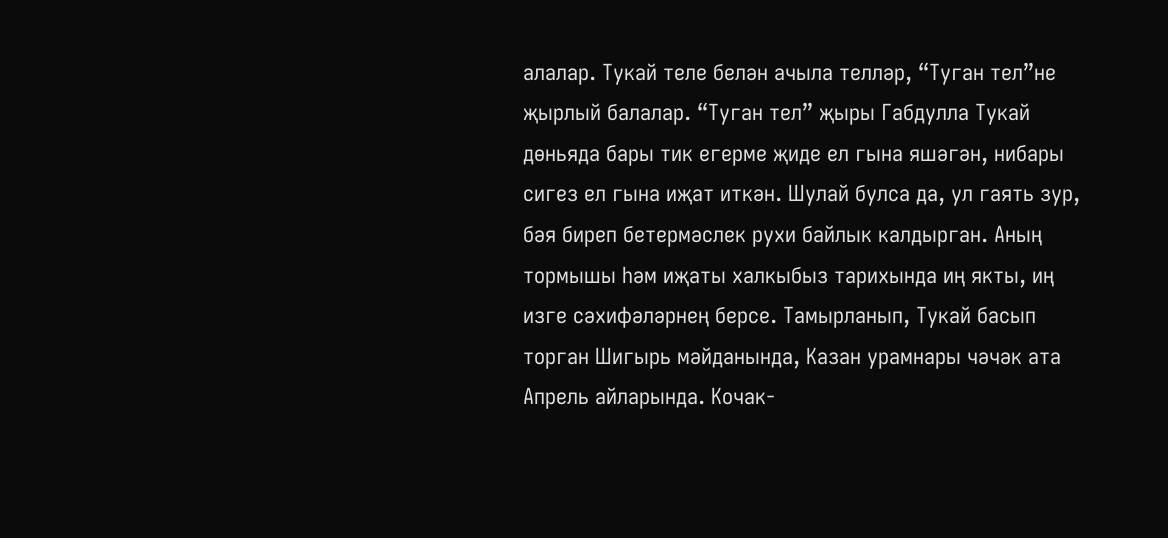алалар. Тукай теле белән ачыла телләр, “Туган тел”не җырлый балалар. “Туган тел” җыры Габдулла Тукай дөньяда бары тик егерме җиде ел гына яшәгән, нибары сигез ел гына иҗат иткән. Шулай булса да, ул гаять зур, бәя биреп бетермәслек рухи байлык калдырган. Аның тормышы һәм иҗаты халкыбыз тарихында иң якты, иң изге сәхифәләрнең берсе. Тамырланып, Тукай басып торган Шигырь мәйданында, Казан урамнары чәчәк ата Апрель айларында. Кочак-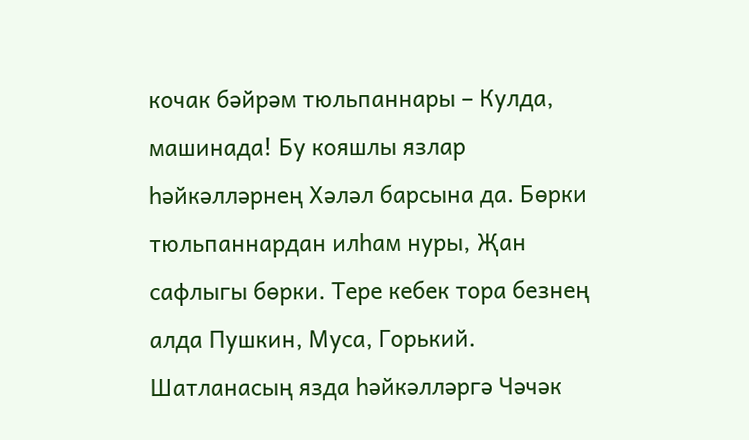кочак бәйрәм тюльпаннары – Кулда, машинада! Бу кояшлы язлар һәйкәлләрнең Хәләл барсына да. Бөрки тюльпаннардан илһам нуры, Җан сафлыгы бөрки. Тере кебек тора безнең алда Пушкин, Муса, Горький. Шатланасың язда һәйкәлләргә Чәчәк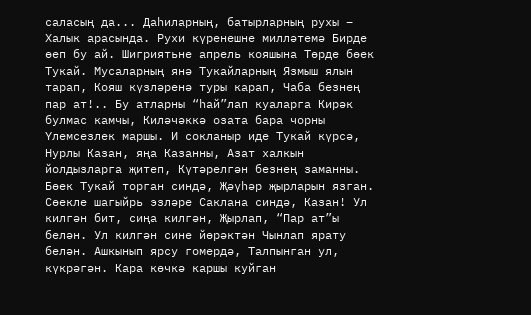саласың да... Даһиларның, батырларның рухы – Халык арасында. Рухи күренешне милләтемә Бирде өеп бу ай. Шигриятьне апрель кояшына Төрде бөек Тукай. Мусаларның янә Тукайларның Язмыш ялын тарап, Кояш күзләренә туры карап, Чаба безнең пар ат!.. Бу атларны “һай”лап куаларга Кирәк булмас камчы, Киләчәккә озата бара чорны Үлемсезлек маршы. И сокланыр иде Тукай күрсә, Нурлы Казан, яңа Казанны, Азат халкын йолдызларга җитеп, Күтәрелгән безнең заманны. Бөек Тукай торган синдә, Җәүһәр җырларын язган. Сөекле шагыйрь эзләре Саклана синдә, Казан! Ул килгән бит, сиңа килгән, Җырлап, “Пар ат”ы белән. Ул килгән сине йөрәктән Чынлап ярату белән. Ашкынып ярсу гомердә, Талпынган ул, күкрәгән. Кара көчкә каршы куйган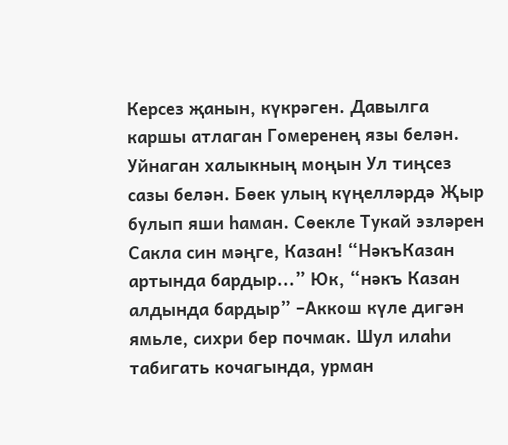Керсез җанын, күкрәген. Давылга каршы атлаган Гомеренең язы белән. Уйнаган халыкның моңын Ул тиңсез сазы белән. Бөек улың күңелләрдә Җыр булып яши һаман. Сөекле Тукай эзләрен Сакла син мәңге, Казан! “НәкъКазан артында бардыр...” Юк, “нәкъ Казан алдында бардыр” –Аккош күле дигән ямьле, сихри бер почмак. Шул илаһи табигать кочагында, урман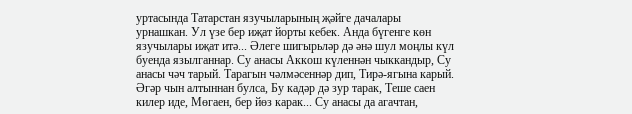уртасында Татарстан язучыларының җәйге дачалары урнашкан. Ул үзе бер иҗат йорты кебек. Анда бүгенге көн язучылары иҗат итә... Әлеге шигырьләр дә әнә шул моңлы күл буенда язылганнар. Су анасы Аккош күленнән чыккандыр, Су анасы чәч тарый. Тарагын чәлмәсеннәр дип, Тирә-ягына карый. Әгәр чын алтыннан булса, Бу кадәр дә зур тарак, Теше саен килер иде, Мөгаен, бер йөз карак... Су анасы да агачтан,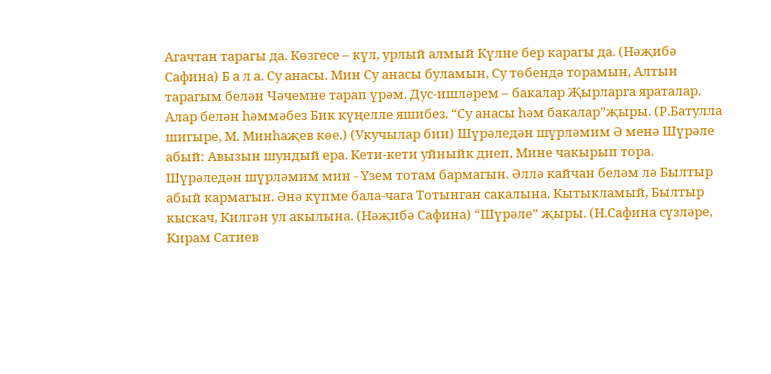Агачтан тарагы да. Көзгесе – күл, урлый алмый Күлне бер карагы да. (Нәҗибә Сафина) Б а л а. Су анасы. Мин Су анасы буламын, Су төбендә торамын, Алтын тарагым белән Чәчемне тарап үрәм. Дус-ишләрем – бакалар Җырларга яраталар. Алар белән һәммәбез Бик күңелле яшибез. “Су анасы һәм бакалар”җыры. (Р.Батулла шигыре, М. Минһаҗев көе.) (Укучылар бии) Шүрәледән шүрләмим Ә менә Шүрәле абый: Авызын шундый ера. Кети-кети уйныйк диеп, Мине чакырып тора. Шүрәледән шүрләмим мин - Үзем тотам бармагын. Әллә кайчан беләм лә Былтыр абый кармагын. Әнә күпме бала-чага Тотынган сакалына. Кытыкламый, Былтыр кыскач, Килгән ул акылына. (Нәҗибә Сафина) “Шүрәле” җыры. (Н.Сафина сүзләре, Кирам Сатиев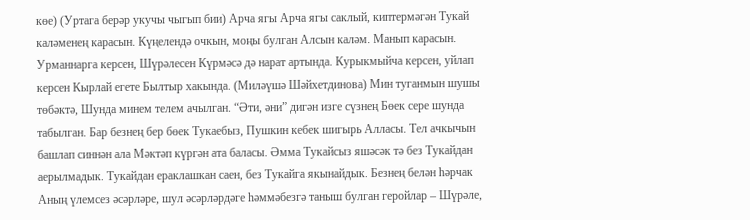көе) (Уртага берәр укучы чыгып бии) Арча ягы Арча ягы саклый, киптермәгән Тукай каләменең карасын. Күңелендә очкын, моңы булган Алсын каләм. Манып карасын. Урманнарга керсен, Шүрәлесен Күрмәсә дә нарат артында. Курыкмыйча керсен, уйлап керсен Кырлай егете Былтыр хакында. (Миләүшә Шәйхетдинова) Мин туганмын шушы төбәктә, Шунда минем телем ачылган. “Әти, әни” дигән изге сүзнең Бөек сере шунда табылган. Бар безнең бер бөек Тукаебыз, Пушкин кебек шигырь Алласы. Тел ачкычын башлап синнән ала Мәктәп күргән ата баласы. Әмма Тукайсыз яшәсәк тә без Тукайдан аерылмадык. Тукайдан ераклашкан саен, без Тукайга якынайдык. Безнең белән һәрчак Аның үлемсез әсәрләре, шул әсәрләрдәге һәммәбезгә таныш булган геройлар – Шүрәле,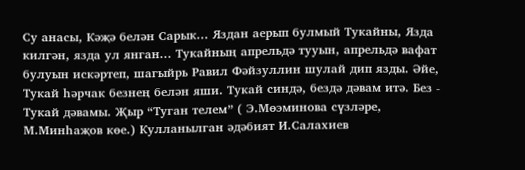Су анасы, Кәҗә белән Сарык... Яздан аерып булмый Тукайны, Язда килгән, язда ул янган... Тукайның апрельдә тууын, апрельдә вафат булуын искәртеп, шагыйрь Равил Фәйзуллин шулай дип язды. Әйе, Тукай һәрчак безнең белән яши. Тукай синдә, бездә дәвам итә. Без - Тукай дәвамы. Җыр “Туган телем” ( Э.Мөэминова сүзләре, М.Минһаҗов көе.) Кулланылган әдәбият И.Салахиев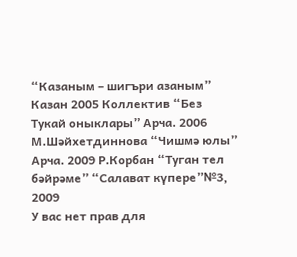“Казаным – шигъри азаным” Казан 2005 Коллектив “Без Тукай оныклары” Арча. 2006 М.Шәйхетдиннова “Чишмә юлы” Арча. 2009 Р.Корбан “Туган тел бәйрәме” “Салават күпере”№3, 2009
У вас нет прав для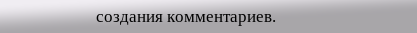создания комментариев.